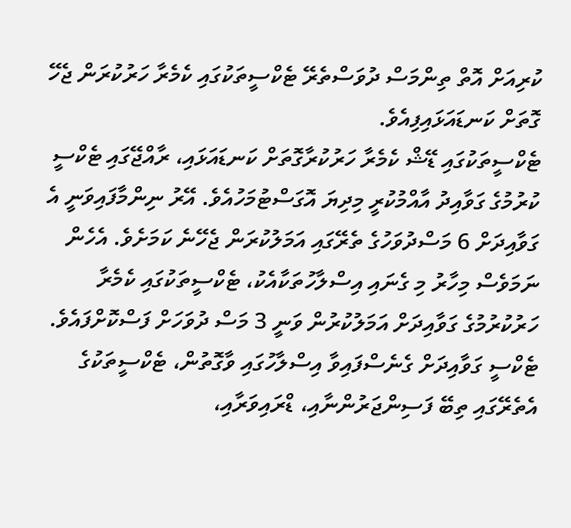ކުރިއަށް އޮތް ތިންމަސް ދުވަސްތެރޭ ޓެކްސީތަކުގައި ކެމެރާ ހަރުކުރަން ޖެހޭ ގޮތަށް ކަނޑައަޅައިފިއެވެ.
ޓެކްސީތަކުގައި ޑޭޝް ކެމެރާ ހަރުކުރާގޮތަށް ކަނޑައަޅައި، ރާއްޖޭގައި ޓެކްސީ ކުރުމުގެ ގަވާއިދު އާއްމުކުރީ މިދިޔަ އޮގަސްޓުމަހުއެވެ. އޭރު ނިންމާފައިވަނީ އެ ގަވާއިދަށް 6 މަސްދުވަހުގެ ތެރޭގައި އަމަލުކުރަން ޖެހޭނެ ކަމަށެވެ. އެހެން ނަމަވެސް މިހާރު މި ގެނައި އިސްލާހުތަކާއެކު، ޓެކްސީތަކުގައި ކެމެރާ ހަރުކުރުމުގެ ގަވާއިދަށް އަމަލުކުރުން ވަނީ 3 މަސް ދުވަހަށް ފަސްކޮށްފައެވެ.
ޓެކްސީ ގަވާއިދަށް ގެނެސްފައިވާ އިސްލާހުގައި ވާގޮތުން، ޓެކްސީތަކުގެ އެތެރޭގައި ތިބޭ ފަސިންޖަރުންނާއި، ޑްރައިވަރާއި،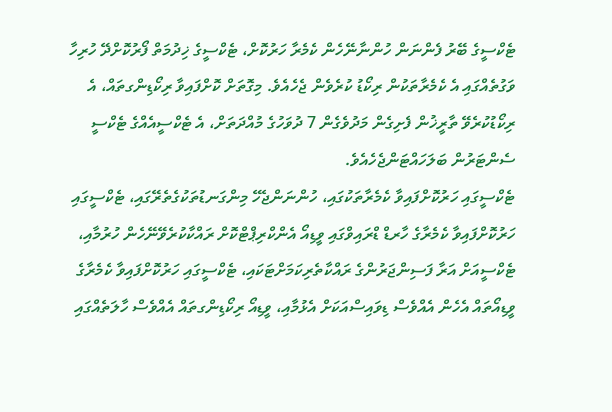ޓެކްސީގެ ބޭރު ފެންނަން ހުންނާނޭހެން ކެމެރާ ހަރުކޮށް، ޓެކްސީގެ ޚިދުމަތް ފޯރުކޮށްދޭ ހުރިހާ ވަގުތެއްގައި އެ ކެމެރާތަކުން ރިކޯޑު ކުރެވެން ޖެހެއެވެ. މިގޮތަށް ކޮށްފައިވާ ރިކޯޑިންގތައް، އެ ރިކޯޑުކުރެވޭ ތާރީޚުން ފެށިގެން މަދުވެގެން 7 ދުވަހުގެ މުއްދަތަށް، އެ ޓެކްސީއެއްގެ ޓެކްސީ ސެންޓަރުން ބަލަހައްޓަންޖެހެއެވެ.
ޓެކްސީގައި ހަރުކޮށްފައިވާ ކެމެރާތަކުގައި، ހުންނަންޖެހޭ މިންގަނޑުތަކުގެތެރޭގައި، ޓެކްސީގައި ހަރުކޮށްފައިވާ ކެމެރާގެ ހާރޑް ޑްރައިވްގައި ވީޑިއޯ އެންކްރިޕްޓްކޮށް ރައްކާކުރެވޭނޭހެން ހުރުމާއި، ޓެކްސީއަށް އަރާ ފަސިންޖަރުންގެ ރައްކާތެރިކަމަށްޓަކައި، ޓެކްސީގައި ހަރުކޮށްފައިވާ ކެމެރާގެ ވީޑިއޯތައް އެހެން އެއްވެސް ޑިވައިސްއަކަށް އެޅުމާއި، ވީޑިއޯ ރިކޯޑިންގތައް އެއްވެސް ހާލަތެއްގައި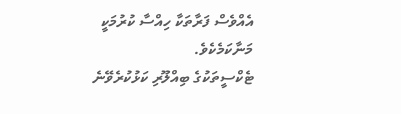އެއްވެސް ފަރާތަކާ ހިއްސާ ކުރުމަކީ މަނާކަމެކެވެ.
ޓެކްސީތަކުގެ ބިއްލޫރި ކަޅުކުރެވޭނެ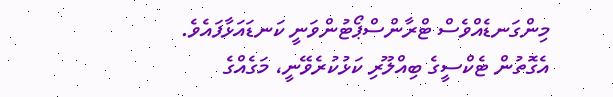މިންގަނޑެއްވެސް ޓްރާންސްޕޯޓުންވަނީ ކަނޑައަޅާފައެވެ. އެގޮތުން ޓެކްސީގެ ބިއްލޫރި ކަޅުކުރެވޭނީ، މަގެއްގެ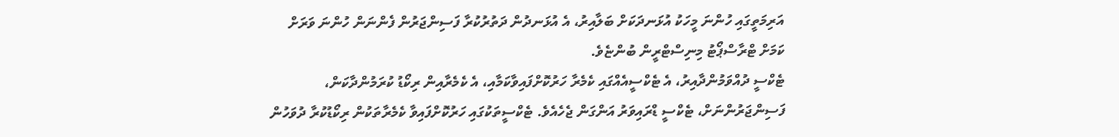އަރިމަތީގައި ހުންނަ މީހަކު އުޅަނދަކަށް ބަލާއިރު، އެ އުޅަނދުން ދަތުރުކުރާ ފަސިންޖަރުން ފެންނަން ހުންނަ ވަރަށް ކަމަށް ޓްރާސްޕޯޓު މިނިސްޓްރީން ބުންޏެވެ.
ޓެކްސީ ދުއްވަމުންދާއިރު، އެ ޓެކްސީއެއްގައި ކެމެރާ ހަރުކޮށްފައިވާކަމާއި، އެ ކެމެރާއިން ރިކޯޑު ކުރަމުންދާކަން، ފަސިންޖަރުންނަށް، ޓެކްސީ ޑްރައިވަރު އަންގަން ޖެހެއެވެ. ޓެކްސީތަކުގައި ހަރުކޮށްފައިވާ ކެމެރާތަކުން ރިކޯޑުކުރާ ދުވަހުން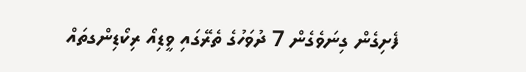ފެށިގެން ގިނަވެގެން 7 ދުވަހުގެ ތެރޭގައި ވީޑިއޯ ރިކޯޑިންގތައް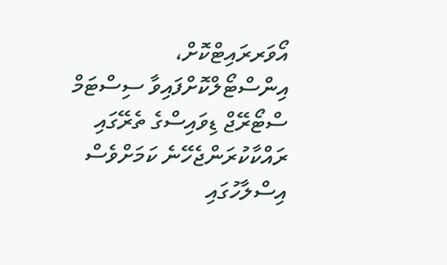އޯވަރރައިޓްކޮށް، އިންސްޓޯލްކޮށްފައިވާ ސިސްޓަމް ސްޓޯރޭޖް ޑިވައިސްގެ ތެރޭގައި ރައްކާކުރަންޖެހޭނެ ކަމަށްވެސް އިސްލާހުގައި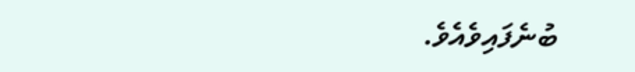ބުނެފައިވެއެވެ.